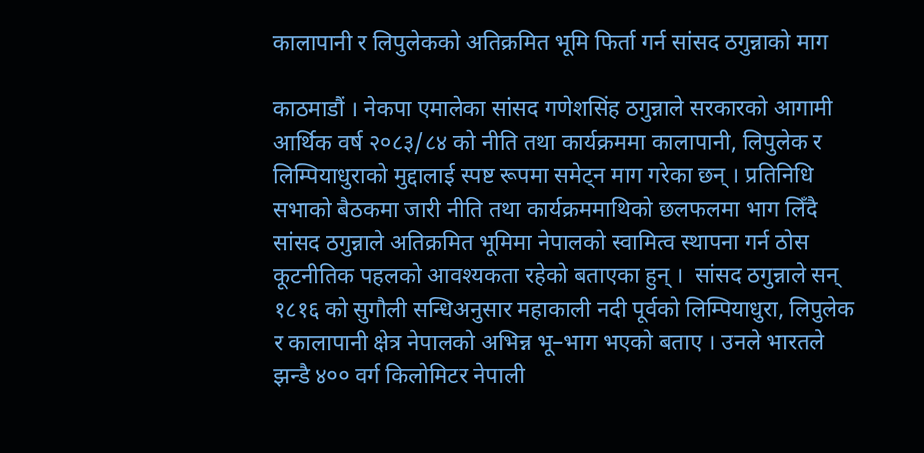कालापानी र लिपुलेकको अतिक्रमित भूमि फिर्ता गर्न सांसद ठगुन्नाको माग

काठमाडौं । नेकपा एमालेका सांसद गणेशसिंह ठगुन्नाले सरकारको आगामी आर्थिक वर्ष २०८३/८४ को नीति तथा कार्यक्रममा कालापानी, लिपुलेक र लिम्पियाधुराको मुद्दालाई स्पष्ट रूपमा समेट्न माग गरेका छन् । प्रतिनिधि सभाको बैठकमा जारी नीति तथा कार्यक्रममाथिको छलफलमा भाग लिँदै सांसद ठगुन्नाले अतिक्रमित भूमिमा नेपालको स्वामित्व स्थापना गर्न ठोस कूटनीतिक पहलको आवश्यकता रहेको बताएका हुन् ।  सांसद ठगुन्नाले सन् १८१६ को सुगौली सन्धिअनुसार महाकाली नदी पूर्वको लिम्पियाधुरा, लिपुलेक र कालापानी क्षेत्र नेपालको अभिन्न भू–भाग भएको बताए । उनले भारतले झन्डै ४०० वर्ग किलोमिटर नेपाली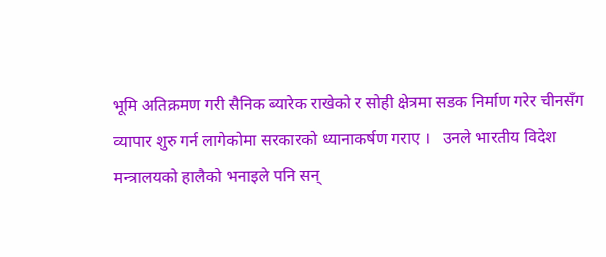भूमि अतिक्रमण गरी सैनिक ब्यारेक राखेको र सोही क्षेत्रमा सडक निर्माण गरेर चीनसँग व्यापार शुरु गर्न लागेकोमा सरकारको ध्यानाकर्षण गराए ।   उनले भारतीय विदेश मन्त्रालयको हालैको भनाइले पनि सन्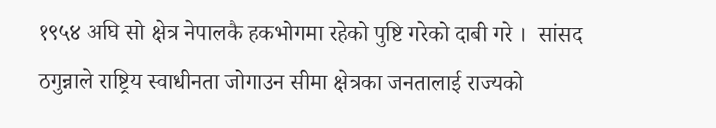१९५४ अघि सो क्षेत्र नेपालकै हकभोगमा रहेको पुष्टि गरेको दाबी गरे ।  सांसद ठगुन्नाले राष्ट्रिय स्वाधीनता जोगाउन सीमा क्षेत्रका जनतालाई राज्यको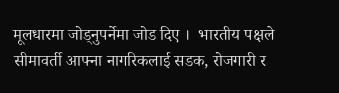मूलधारमा जोड्नुपर्नेमा जोड दिए ।  भारतीय पक्षले सीमावर्ती आफ्ना नागरिकलाई सडक, रोजगारी र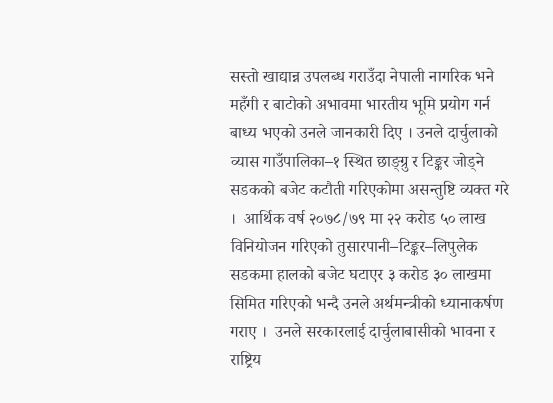सस्तो खाद्यान्न उपलब्ध गराउँदा नेपाली नागरिक भने महँगी र बाटोको अभावमा भारतीय भूमि प्रयोग गर्न बाध्य भएको उनले जानकारी दिए । उनले दार्चुलाको व्यास गाउँपालिका–१ स्थित छाङ्ग्रु र टिङ्कर जोड्ने सडकको बजेट कटौती गरिएकोमा असन्तुष्टि व्यक्त गरे ।  आर्थिक वर्ष २०७८/७९ मा २२ करोड ५० लाख विनियोजन गरिएको तुसारपानी–टिङ्कर–लिपुलेक सडकमा हालको बजेट घटाएर ३ करोड ३० लाखमा सिमित गरिएको भन्दै उनले अर्थमन्त्रीको ध्यानाकर्षण गराए ।  उनले सरकारलाई दार्चुलाबासीको भावना र राष्ट्रिय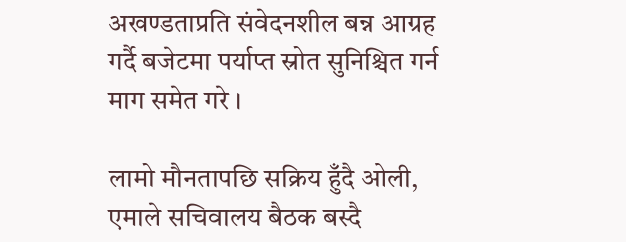अखण्डताप्रति संवेदनशील बन्न आग्रह गर्दै बजेटमा पर्याप्त स्रोत सुनिश्चित गर्न माग समेत गरे ।

लामो मौनतापछि सक्रिय हुँदै ओली, एमाले सचिवालय बैठक बस्दै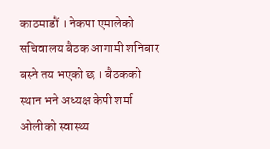काठमाडौं । नेकपा एमालेको सचिवालय बैठक आगामी शनिबार बस्ने तय भएको छ । बैठकको स्थान भने अध्यक्ष केपी शर्मा ओलीको स्वास्थ्य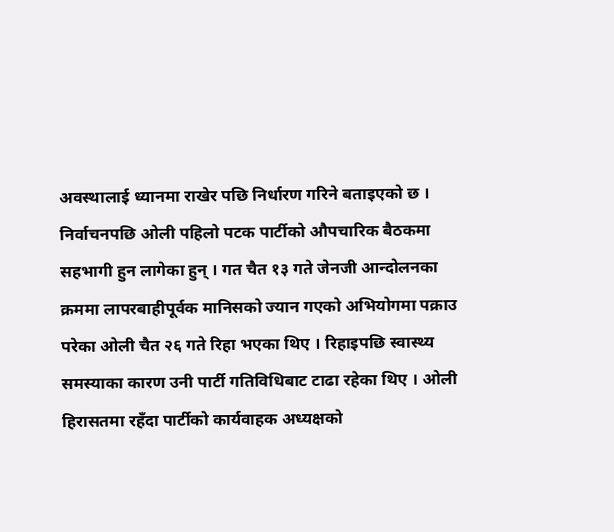अवस्थालाई ध्यानमा राखेर पछि निर्धारण गरिने बताइएको छ । निर्वाचनपछि ओली पहिलो पटक पार्टीको औपचारिक बैठकमा सहभागी हुन लागेका हुन् । गत चैत १३ गते जेनजी आन्दोलनका क्रममा लापरबाहीपूर्वक मानिसको ज्यान गएको अभियोगमा पक्राउ परेका ओली चैत २६ गते रिहा भएका थिए । रिहाइपछि स्वास्थ्य समस्याका कारण उनी पार्टी गतिविधिबाट टाढा रहेका थिए । ओली हिरासतमा रहँदा पार्टीको कार्यवाहक अध्यक्षको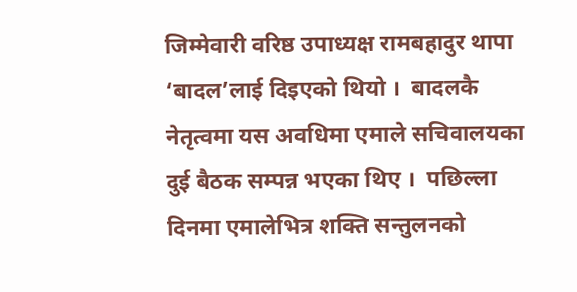जिम्मेवारी वरिष्ठ उपाध्यक्ष रामबहादुर थापा ‘बादल’लाई दिइएको थियो ।  बादलकै नेतृत्वमा यस अवधिमा एमाले सचिवालयका दुई बैठक सम्पन्न भएका थिए ।  पछिल्ला दिनमा एमालेभित्र शक्ति सन्तुलनको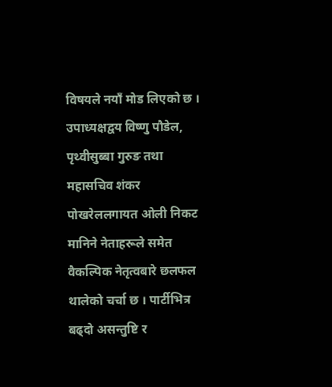विषयले नयाँ मोड लिएको छ । उपाध्यक्षद्वय विष्णु पौडेल, पृथ्वीसुब्बा गुरुङ तथा महासचिव शंकर पोखरेललगायत ओली निकट मानिने नेताहरूले समेत वैकल्पिक नेतृत्वबारे छलफल थालेको चर्चा छ । पार्टीभित्र बढ्दो असन्तुष्टि र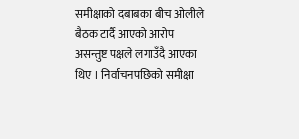समीक्षाको दबाबका बीच ओलीले बैठक टार्दै आएको आरोप असन्तुष्ट पक्षले लगाउँदै आएका थिए । निर्वाचनपछिको समीक्षा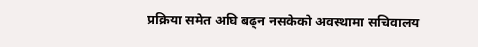प्रक्रिया समेत अघि बढ्न नसकेको अवस्थामा सचिवालय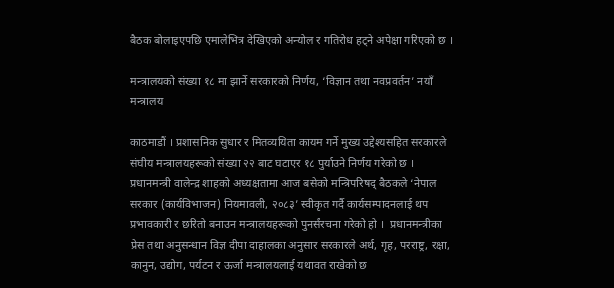बैठक बोलाइएपछि एमालेभित्र देखिएको अन्योल र गतिरोध हट्ने अपेक्षा गरिएको छ ।

मन्त्रालयको संख्या १८ मा झार्ने सरकारको निर्णय, ‘विज्ञान तथा नवप्रवर्तन’ नयाँ मन्त्रालय

काठमाडौं । प्रशासनिक सुधार र मितव्ययिता कायम गर्ने मुख्य उद्देश्यसहित सरकारले संघीय मन्त्रालयहरूको संख्या २२ बाट घटाएर १८ पुर्याउने निर्णय गरेको छ ।  प्रधानमन्त्री वालेन्द्र शाहको अध्यक्षतामा आज बसेको मन्त्रिपरिषद् बैठकले ‘नेपाल सरकार (कार्यविभाजन) नियमावली, २०८३’ स्वीकृत गर्दै कार्यसम्पादनलाई थप प्रभावकारी र छरितो बनाउन मन्त्रालयहरूको पुनर्संरचना गरेको हो ।  प्रधानमन्त्रीका प्रेस तथा अनुसन्धान विज्ञ दीपा दाहालका अनुसार सरकारले अर्थ, गृह, परराष्ट्र, रक्षा, कानुन, उद्योग, पर्यटन र ऊर्जा मन्त्रालयलाई यथावत राखेको छ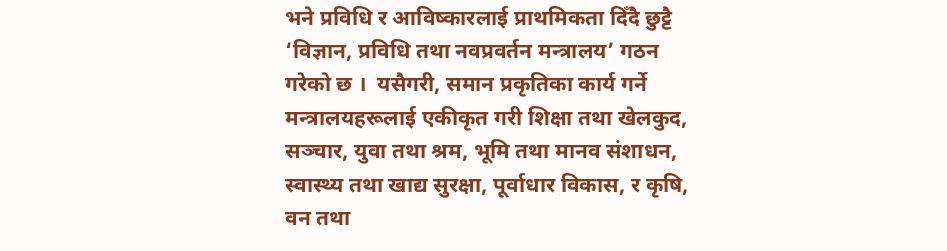भने प्रविधि र आविष्कारलाई प्राथमिकता दिँदै छुट्टै ‘विज्ञान, प्रविधि तथा नवप्रवर्तन मन्त्रालय’ गठन गरेको छ ।  यसैगरी, समान प्रकृतिका कार्य गर्ने मन्त्रालयहरूलाई एकीकृत गरी शिक्षा तथा खेलकुद, सञ्चार, युवा तथा श्रम, भूमि तथा मानव संशाधन, स्वास्थ्य तथा खाद्य सुरक्षा, पूर्वाधार विकास, र कृषि, वन तथा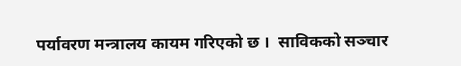पर्यावरण मन्त्रालय कायम गरिएको छ ।  साविकको सञ्चार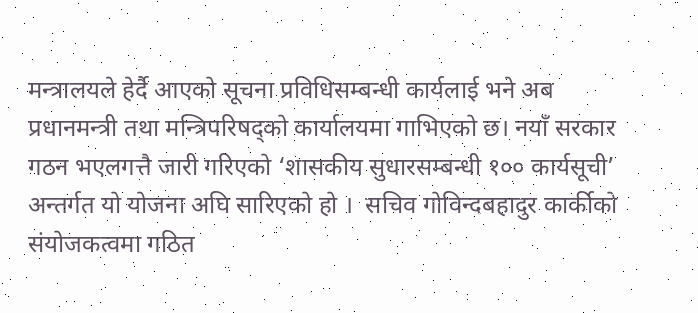मन्त्रालयले हेर्दै आएको सूचना प्रविधिसम्बन्धी कार्यलाई भने अब प्रधानमन्त्री तथा मन्त्रिपरिषद्को कार्यालयमा गाभिएको छ। नयाँ सरकार गठन भएलगत्तै जारी गरिएको ‘शासकीय सुधारसम्बन्धी १०० कार्यसूची’ अन्तर्गत यो योजना अघि सारिएको हो ।  सचिव गोविन्दबहादुर कार्कीको संयोजकत्वमा गठित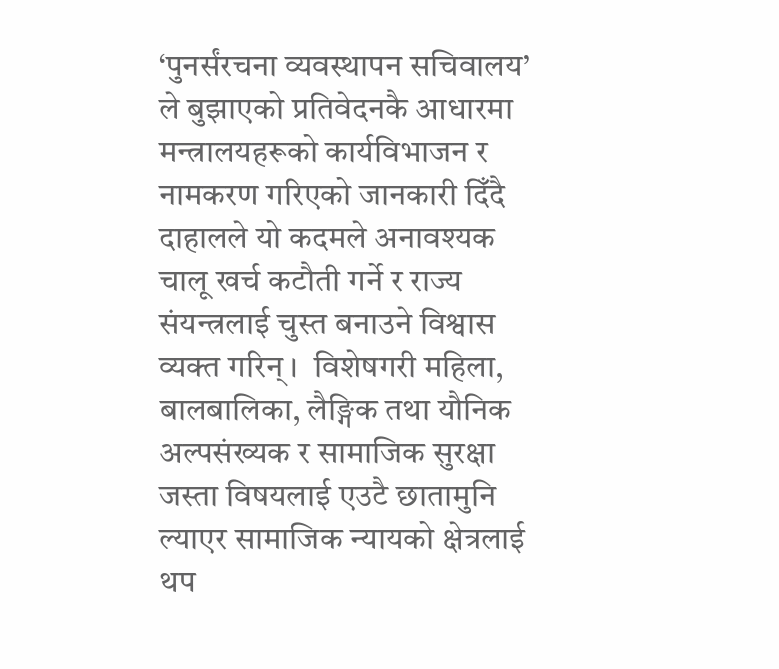‘पुनर्संरचना व्यवस्थापन सचिवालय’ ले बुझाएको प्रतिवेदनकै आधारमा मन्त्रालयहरूको कार्यविभाजन र नामकरण गरिएको जानकारी दिँदै दाहालले यो कदमले अनावश्यक चालू खर्च कटौती गर्ने र राज्य संयन्त्रलाई चुस्त बनाउने विश्वास व्यक्त गरिन् ।  विशेषगरी महिला, बालबालिका, लैङ्गिक तथा यौनिक अल्पसंख्यक र सामाजिक सुरक्षा जस्ता विषयलाई एउटै छातामुनि ल्याएर सामाजिक न्यायको क्षेत्रलाई थप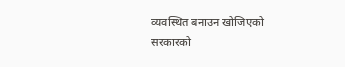व्यवस्थित बनाउन खोजिएको सरकारको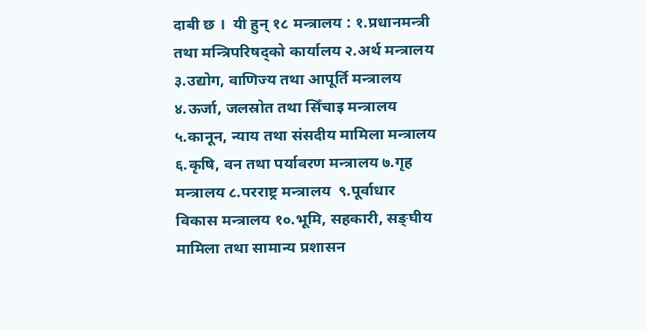दाबी छ ।  यी हुन् १८ मन्त्रालय : १.प्रधानमन्त्री तथा मन्त्रिपरिषद्को कार्यालय २.अर्थ मन्त्रालय ३.उद्योग, वाणिज्य तथा आपूर्ति मन्त्रालय ४.ऊर्जा, जलस्रोत तथा सिँचाइ मन्त्रालय   ५.कानून, न्याय तथा संसदीय मामिला मन्त्रालय ६.कृषि, वन तथा पर्यावरण मन्त्रालय ७.गृह मन्त्रालय ८.परराष्ट्र मन्त्रालय  ९.पूर्वाधार विकास मन्त्रालय १०.भूमि, सहकारी, सङ्‍घीय मामिला तथा सामान्य प्रशासन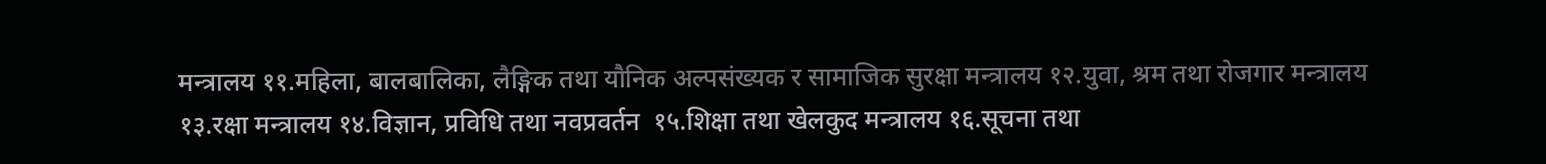मन्त्रालय ११.महिला, बालबालिका, लैङ्गिक तथा यौनिक अल्पसंख्यक र सामाजिक सुरक्षा मन्त्रालय १२.युवा, श्रम तथा रोजगार मन्त्रालय १३.रक्षा मन्त्रालय १४.विज्ञान, प्रविधि तथा नवप्रवर्तन  १५.शिक्षा तथा खेलकुद मन्त्रालय १६.सूचना तथा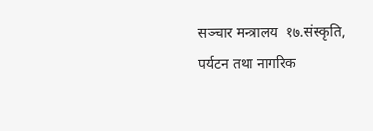सञ्‍चार मन्त्रालय  १७.संस्कृति, पर्यटन तथा नागरिक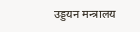उड्डयन मन्त्रालय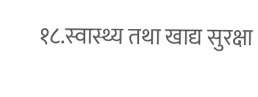१८.स्वास्थ्य तथा खाद्य सुरक्षा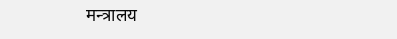मन्त्रालय